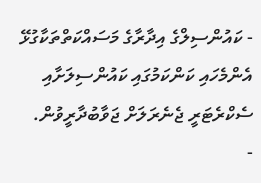- ކައުންސިލްގެ އިދާރާގެ މަސައްކަތްތަކާގުޅޭ އެންމެހައި ކަންކަމުގައި ކައުންސިލަށާއި ސެކްރެޓަރީ ޖެނެރަލަށް ޖަވާބުދާރީވުން.
-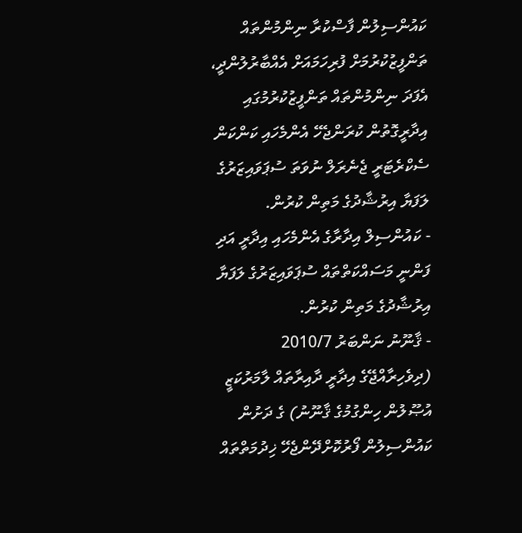ކައުންސިލުން ފާސްކުރާ ނިންމުންތައް ތަންފީޒުކުރުމަށް ފުރިހަމައަށް އެއްބާރުލުންދީ، އެފަދަ ނިންމުންތައް ތަންފީޒުކުރުމުގައި އިދާރީގޮތުން ކުރަންޖެހޭ އެންމެހައި ކަންކަން ސެކްރެޓަރީ ޖެނެރަލް ނުވަތަ ސުޕަވައިޒަރުގެ ލަފަޔާ އިރުޝާދުގެ މަތިން ކުރުން.
- ކައުންސިލް އިދާރާގެ އެންމެހައި އިދާރީ އަދި ފަންނީ މަސައްކަތްތައް ސުޕަވައިޒަރުގެ ލަފަޔާ އިރުޝާދުގެ މަތިން ކުރުން.
- ޤާނޫނު ނަންބަރު 2010/7 (ދިވެހިރާއްޖޭގެ އިދާރީ ދާއިރާތައް ލާމަރުކަޒީ އުޞޫލުން ހިންގުމުގެ ޤާނޫނު) ގެ ދަށުން ކައުންސިލުން ފޯރުކޮށްދޭންޖެހޭ ޚިދުމަތްތައް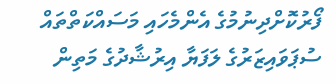ފޯރުކޮށްދިނުމުގެ އެންމެހައި މަސައްކަތްތައް ސުޕަވައިޒަރުގެ ލަފަޔާ އިރުޝާދުގެ މަތިން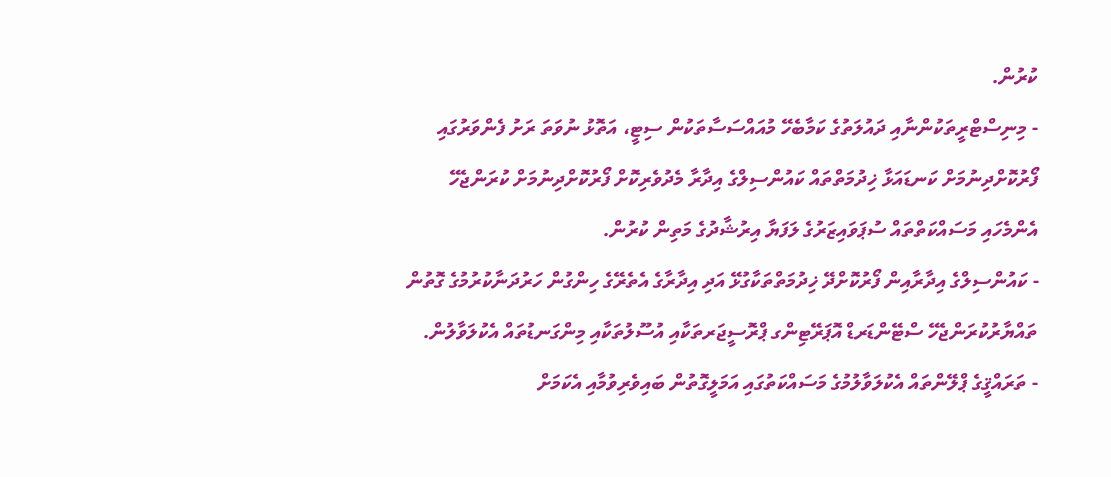ކުރުން.
- މިނިސްޓްރީތަކުންނާއި ދައުލަތުގެ ކަމާބެހޭ މުއައްސަސާތަކުން ސިޓީ، އަތޮޅު ނުވަތަ ރަށު ފެންވަރުގައި ފޯރުކޮށްދިނުމަށް ކަނޑައަޅާ ޚިދުމަތްތައް ކައުންސިލްގެ އިދާރާ މެދުވެރިކޮށް ފޯރުކޮށްދިނުމަށް ކުރަންޖެހޭ އެންމެހައި މަސައްކަތްތައް ސުޕަވައިޒަރުގެ ލަފަޔާ އިރުޝާދުގެ މަތިން ކުރުން.
- ކައުންސިލްގެ އިދާރާއިން ފޯރުކޮށްދޭ ޚިދުމަތްތަކާގުޅޭ އަދި އިދާރާގެ އެތެރޭގެ ހިންގުން ހަރުދަނާކުރުމުގެ ގޮތުން ތައްޔާރުކުރަންޖެހޭ ސްޓޭންޑަރޑް އޮޕަރޭޓިންގ ޕްރޮސީޖަރތަކާއި އުސޫލުތަކާއި މިންގަނޑުތައް އެކުލަވާލުން.
- ތަރައްޤީގެ ޕްލޭންތައް އެކުލަވާލުމުގެ މަސައްކަތުގައި އަމަލީގޮތުން ބައިވެރިވުމާއި އެކަމަށް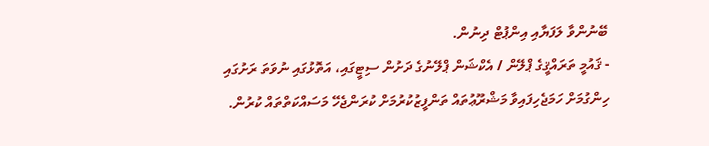ބޭނުންވާ ލަފަޔާއި އިންޕުޓް ދިނުން.
- ޤައުމީ ތަރައްޤީގެ ޕްލޭން / އެކްޝަން ޕްލޭނުގެ ދަށުން ސިޓީގައި، އަތޮޅުގައި ނުވަތަ ރަށުގައި ހިންގުމަށް ހަމަޖެހިފައިވާ މަޝްރޫޢުތައް ތަންފީޒުކުރުމަށް ކުރަންޖެހޭ މަސައްކަތްތައް ކުރުން.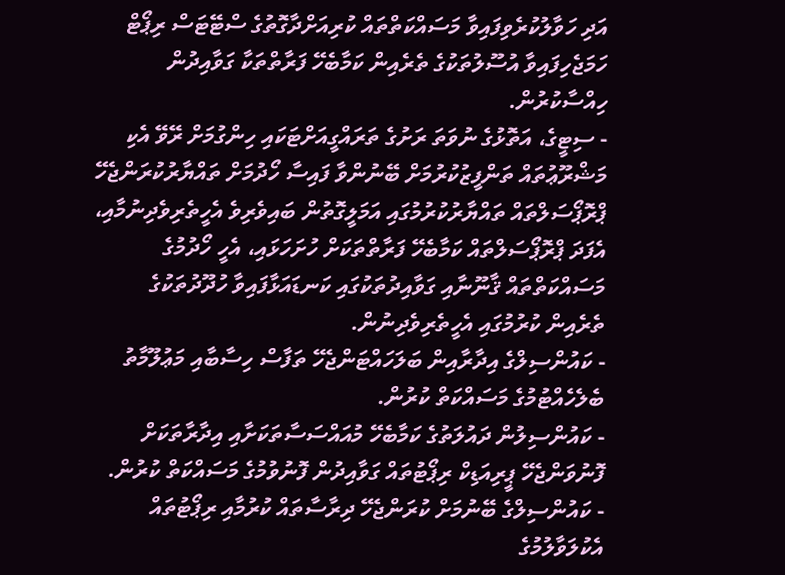އަދި ހަވާލުކުރެވިފައިވާ މަސައްކަތްތައް ކުރިއަށްދާގޮތުގެ ސްޓޭޓަސް ރިޕޯޓް ހަމަޖެހިފައިވާ އުސޫލުތަކުގެ ތެރެއިން ކަމާބެހޭ ފަރާތްތަކާ ގަވާއިދުން ހިއްސާކުރުން.
- ސިޓީގެ، އަތޮޅުގެ ނުވަތަ ރަށުގެ ތަރައްގީއަށްޓަކައި ހިންގުމަށް ރޭވޭ އެކި މަޝްރޫޢުތައް ތަންފީޒުކުރުމަށް ބޭނުންވާ ފައިސާ ހޯދުމަށް ތައްޔާރުކުރަންޖެހޭ ޕްރޮޕޯސަލްތައް ތައްޔާރުކުރުމުގައި އަމަލީގޮތުން ބައިވެރިވެ އެހީތެރިވެދިނުމާއި، އެފަދަ ޕްރޮޕޯސަލްތައް ކަމާބެހޭ ފަރާތްތަކަށް ހުށަހަޅައި، އެހީ ހޯދުމުގެ މަސައްކަތްތައް ޤާނޫނާއި ގަވާއިދުތަކުގައި ކަނޑައަޅާފައިވާ ހުދޫދުތަކުގެ ތެރެއިން ކުރުމުގައި އެހީތެރިވެދިނުން.
- ކައުންސިލްގެ އިދާރާއިން ބަލަހައްޓަންޖެހޭ ތަފާސް ހިސާބާއި މަޢުލޫމާތު ބެލެހެއްޓުމުގެ މަސައްކަތް ކުރުން.
- ކައުންސިލުން ދައުލަތުގެ ކަމާބެހޭ މުއައްސަސާތަކަށާއި އިދާރާތަކަށް ފޮނުވަންޖެހޭ ޕީރިއަޑިކް ރިޕޯޓުތައް ގަވާއިދުން ފޮނުވުމުގެ މަސައްކަތް ކުރުން.
- ކައުންސިލްގެ ބޭނުމަށް ކުރަންޖެހޭ ދިރާސާތައް ކުރުމާއި ރިޕޯޓުތައް އެކުލަވާލުމުގެ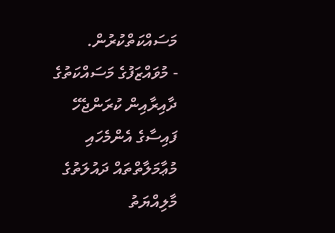މަސައްކަތްކުރުން.
- މުވައްޒަފުގެ މަސައްކަތުގެ ދާއިރާއިން ކުރަންޖެހޭ ފައިސާގެ އެންމެހައި މުޢާމަލާތްތައް ދައުލަތުގެ މާލިއްޔަތު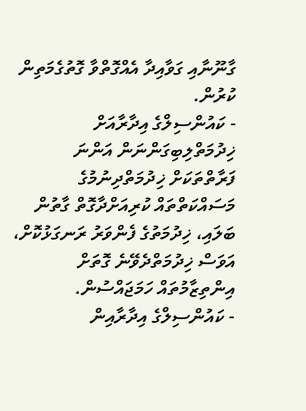ގާނޫނާއި ގަވާއިދާ އެއްގޮތްވާ ގޮތުގެމަތިން ކުރުން.
- ކައުންސިލްގެ އިދާރާއަށް ޚިދުމަތްލިބިގަންނަން އަންނަ ފަރާތްތަކަށް ޚިދުމަތްދިނުމުގެ މަސައްކަތްތައް ކުރިއަށްދާގޮތް ގާތުން ބަލައި، ޚިދުމަތުގެ ފެންވަރު ރަނގަޅުކޮށް، އަވަސް ޚިދުމަތްދެވޭނެ ގޮތަށް އިންތިޒާމުތައް ހަމަޖައްސުން.
- ކައުންސިލްގެ އިދާރާއިން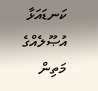ކަނޑައަޅާ އުޞޫލެއްގެ މަތިން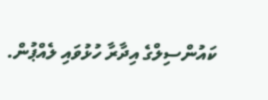ކައުންސިލްގެ އިދާރާ ހުޅުވައި ލެއްޕުން.